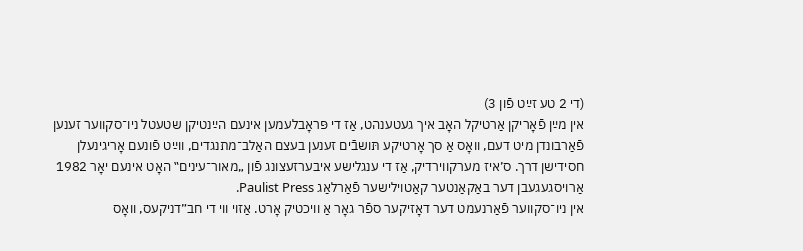(די 2 טע זײַט פֿון 3)
אין מײַן פֿאָריקן אַרטיקל האָב איך געטענהט, אַז די פּראָבלעמען אינעם הײַנטיקן שטעטל ניו־סקווער זענען פֿאַרבונדן מיט דעם, וואָס אַ סך אָרטיקע תּושבֿים זענען בעצם האַלב־מתנגדים, ווײַט פֿונעם אָריגינעלן חסידישן דרך. ס׳איז מערקווירדיק, אַז די ענגלישע איבערזעצונג פֿון „מאור־עינים‟ האָט אינעם יאָר 1982 אַרויסגעגעבן דער באַקאַנטער קאַטוילישער פֿאַרלאַג Paulist Press.
אין ניו־סקווער פֿאַרנעמט דער דאָזיקער ספֿר גאָר אַ וויכטיק אָרט. אַזוי ווי די חב״דניקעס, וואָס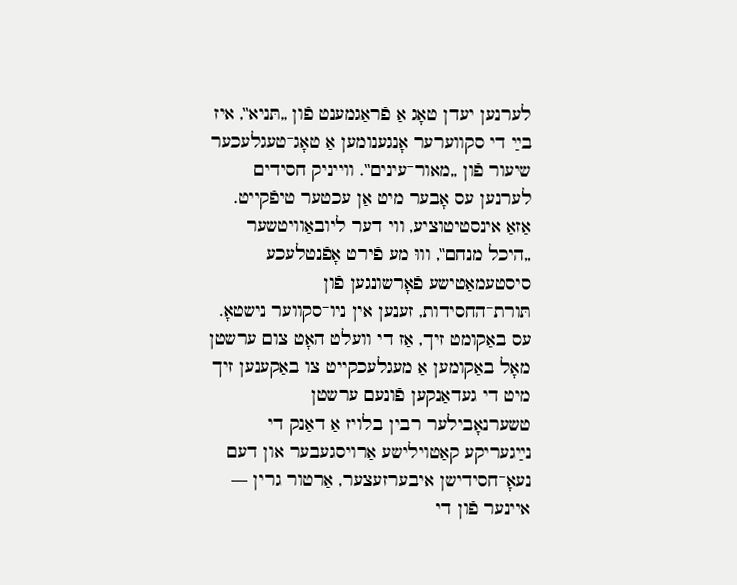לערנען יעדן טאָג אַ פֿראַגמענט פֿון „תּניא‟, איז בײַ די סקווערער אָנגענומען אַ טאָג־טעגלעכער שיעור פֿון „מאור־עינים‟. ווייניק חסידים לערנען עס אָבער מיט אַן עכטער טיפֿקייט. אַזאַ אינסטיטוציע, ווי דער ליובאַוויטשער „היכל מנחם‟, וווּ מע פֿירט אָפֿנטלעכע סיסטעמאַטישע פֿאָרשונגען פֿון תּורת־החסידות, זענען אין ניו־סקווער נישטאָ. עס באַקומט זיך, אַז די וועלט האָט צום ערשטן מאָל באַקומען אַ מעגלעכקייט צו באַקענען זיך מיט די געדאַנקען פֿונעם ערשטן טשערנאָבילער רבין בלויז אַ דאַנק די נײַגעריקע קאַטוילישע אַרויסגעבער און דעם נעאָ־חסידישן איבערזעצער, אַרטור גרין — איינער פֿון די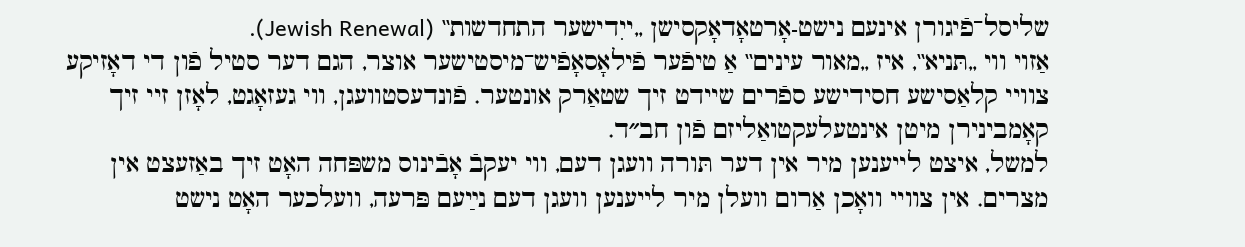שליסל־פֿיגורן אינעם נישט-אָרטאָדאָקסישן „ייִדישער התחדשות‟ (Jewish Renewal).
אַזוי ווי „תּניא‟, איז „מאור עינים‟ אַ טיפֿער פֿילאָסאָפֿיש־מיסטישער אוצר, הגם דער סטיל פֿון די דאָזיקע צוויי קלאַסישע חסידישע ספֿרים שיידט זיך שטאַרק אונטער. פֿונדעסטוועגן, ווי געזאָגט, לאָזן זיי זיך קאָמבינירן מיטן אינטעלעקטואַליזם פֿון חב״ד.
למשל, איצט לייענען מיר אין דער תּורה וועגן דעם, ווי יעקבֿ אָבֿינוס משפּחה האָט זיך באַזעצט אין מצרים. אין צוויי וואָכן אַרום וועלן מיר לייענען וועגן דעם נײַעם פּרעה, וועלכער האָט נישט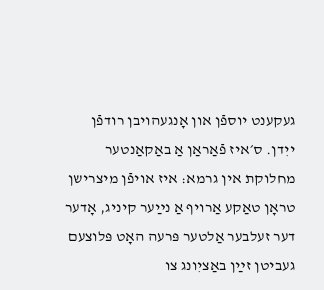געקענט יוספֿן און אָנגעהויבן רודפֿן ייִדן. ס׳איז פֿאַראַן אַ באַקאַנטער מחלוקת אין גרמא: איז אויפֿן מיצרישן טראָן טאַקע אַרויף אַ נײַער קיניג, אָדער דער זעלבער אַלטער פּרעה האָט פּלוצעם געביטן זײַן באַציִונג צו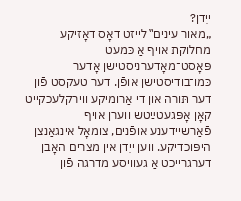ייִדן?
„מאור עינים‟ לייזט דאָס דאָזיקע מחלוקת אויף אַ כּמעט פּאָסט־מאָדערניסטישן אָדער כּמו־בודיסטישן אופֿן. דער טעקסט פֿון דער תּורה און די אַרומיקע ווירקלעכקייט קאָן אָפּגעטײַטש ווערן אויף פֿאַרשיידענע אופֿנים, צומאָל אינגאַנצן היפּוכדיקע. ווען ייִדן אין מצרים האָבן דערגרייכט אַ געוויסע מדרגה פֿון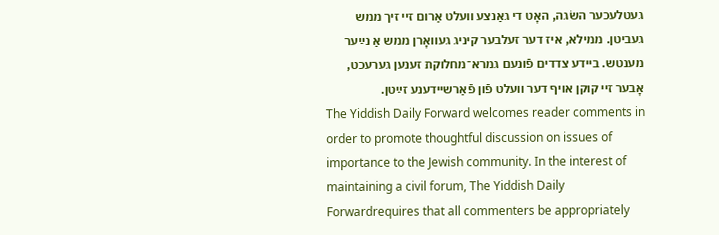געטלעכער השׂגה, האָט די גאַנצע וועלט אַרום זיי זיך ממש געביטן. ממילא, איז דער זעלבער קיניג געוואָרן ממש אַ נײַער מענטש. ביידע צדדים פֿונעם גמרא־מחלוקת זענען גערעכט, אָבער זיי קוקן אויף דער וועלט פֿון פֿאַרשיידענע זײַטן.
The Yiddish Daily Forward welcomes reader comments in order to promote thoughtful discussion on issues of importance to the Jewish community. In the interest of maintaining a civil forum, The Yiddish Daily Forwardrequires that all commenters be appropriately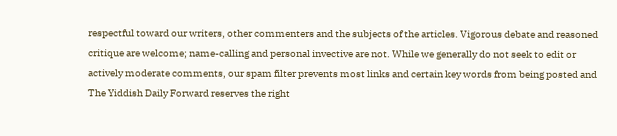respectful toward our writers, other commenters and the subjects of the articles. Vigorous debate and reasoned critique are welcome; name-calling and personal invective are not. While we generally do not seek to edit or actively moderate comments, our spam filter prevents most links and certain key words from being posted and The Yiddish Daily Forward reserves the right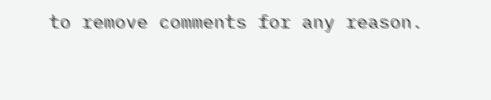to remove comments for any reason.